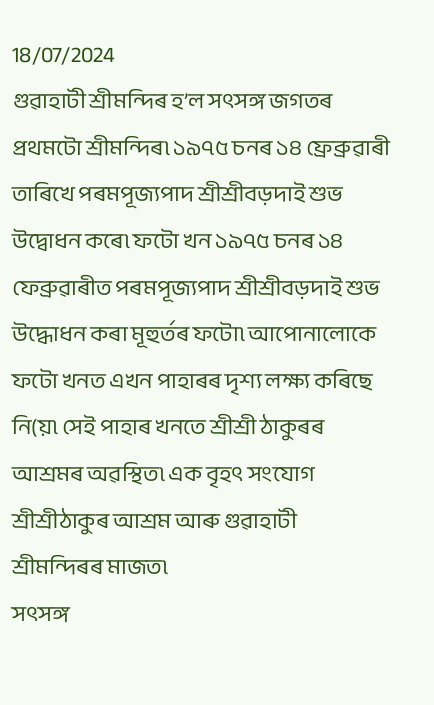18/07/2024
গুৱাহাটী শ্ৰীমন্দিৰ হ’ল সৎসঙ্গ জগতৰ প্ৰথমটো শ্ৰীমন্দিৰ৷ ১৯৭৫ চনৰ ১৪ ফ্ৰেব্ৰুৱাৰী তাৰিখে পৰমপূজ্যপাদ শ্ৰীশ্ৰীবড়দাই শুভ উদ্বোধন কৰে৷ ফটো খন ১৯৭৫ চনৰ ১৪ ফেব্ৰুৱাৰীত পৰমপূজ্যপাদ শ্ৰীশ্ৰীবড়দাই শুভ উদ্ধোধন কৰা মূহুৰ্তৰ ফটো৷ আপোনালোকে ফটো খনত এখন পাহাৰৰ দৃশ্য লক্ষ্য কৰিছে নি(য়৷ সেই পাহাৰ খনতে শ্ৰীশ্ৰী ঠাকুৰৰ আশ্ৰমৰ অৱস্থিত৷ এক বৃহৎ সংযোগ শ্ৰীশ্ৰীঠাকুৰ আশ্ৰম আৰু গুৱাহাটী শ্ৰীমন্দিৰৰ মাজত৷
সৎসঙ্গ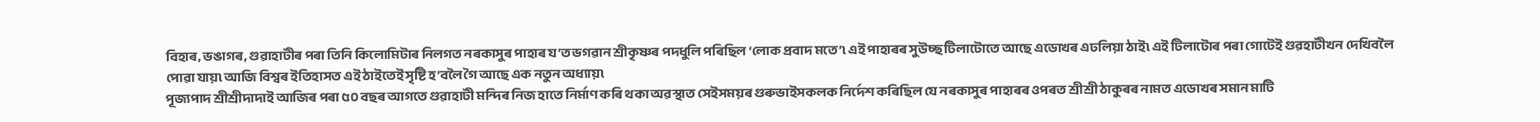বিহাৰ, ভঙাগৰ, গুৱাহাটীৰ পৰা তিনি কিলোমিটাৰ নিলগত নৰকাসুৰ পাহাৰ য’ত ভগৱান শ্ৰীকৃষ্ণৰ পদধুলি পৰিছিল ‘লোক প্ৰবাদ মতে’৷ এই পাহাৰৰ সুউচ্ছ টিলাটোতে আছে এডোখৰ এঢলিয়া ঠাই৷ এই টিলাটোৰ পৰা গোটেই গুৱহাটীখন দেখিবলৈ পোৱা যায়৷ আজি বিশ্বৰ ইতিহাসত এই ঠাইতেই সৃষ্টি হ’বলৈ গৈ আছে এক নতুন অধ্যায়৷
পূজ্যপাদ শ্ৰীশ্ৰীদাদাই আজিৰ পৰা ৫০ বছৰ আগতে গুৱাহাটী মন্দিৰ নিজ হাতে নিৰ্মাণ কৰি থকা অৱস্থাত সেইসময়ৰ গুৰুভাইসকলক নিৰ্দেশ কৰিছিল যে নৰকাসুৰ পাহাৰৰ ওপৰত শ্ৰীশ্ৰী ঠাকুৰৰ নামত এডোখৰ সমান মাটি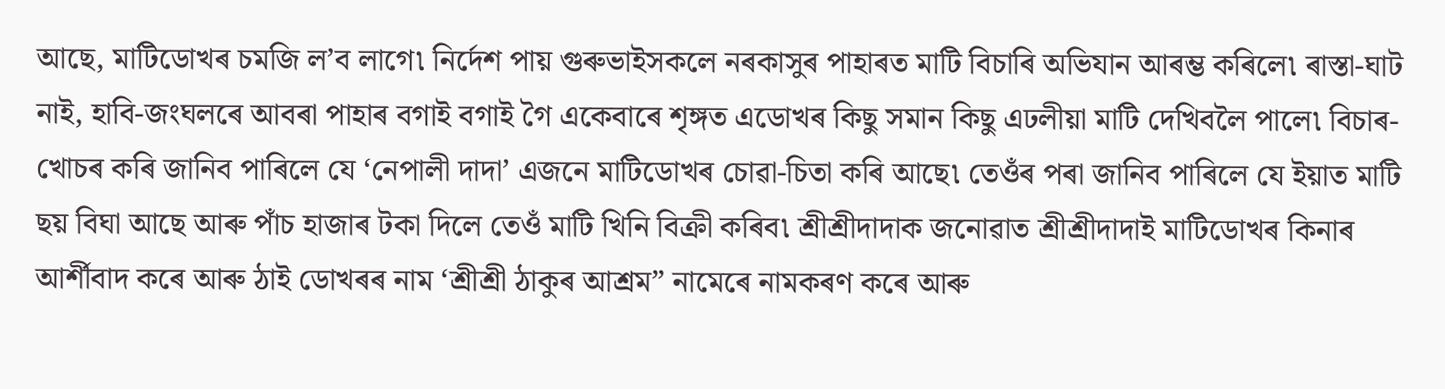আছে, মাটিডোখৰ চমজি ল’ব লাগে৷ নিৰ্দেশ পায় গুৰুভাইসকলে নৰকাসুৰ পাহাৰত মাটি বিচাৰি অভিযান আৰম্ভ কৰিলে৷ ৰাস্তা-ঘাট নাই, হাবি-জংঘলৰে আবৰা পাহাৰ বগাই বগাই গৈ একেবাৰে শৃঙ্গত এডোখৰ কিছু সমান কিছু এঢলীয়া মাটি দেখিবলৈ পালে৷ বিচাৰ-খোচৰ কৰি জানিব পাৰিলে যে ‘নেপালী দাদা’ এজনে মাটিডোখৰ চোৱা-চিতা কৰি আছে৷ তেওঁৰ পৰা জানিব পাৰিলে যে ইয়াত মাটি ছয় বিঘা আছে আৰু পাঁচ হাজাৰ টকা দিলে তেওঁ মাটি খিনি বিক্ৰী কৰিব৷ শ্ৰীশ্ৰীদাদাক জনোৱাত শ্ৰীশ্ৰীদাদাই মাটিডোখৰ কিনাৰ আৰ্শীবাদ কৰে আৰু ঠাই ডোখৰৰ নাম ‘শ্ৰীশ্ৰী ঠাকুৰ আশ্ৰম” নামেৰে নামকৰণ কৰে আৰু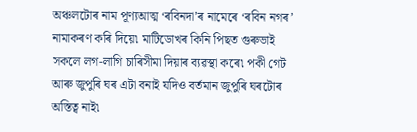অঞ্চলটোৰ নাম পূণ্যআত্ম ‘ৰবিনদা’ৰ নামেৰে ‘ৰবিন নগৰ’ নামাকৰণ কৰি দিয়ে৷ মাটিডোখৰ কিনি পিছত গুৰুভাই সকলে লগ-লাগি চাৰিসীমা দিয়াৰ ব্যৱস্থা কৰে৷ পকী গেট আৰু জুপুৰি ঘৰ এটা বনাই যদিও বৰ্তমান জুপুৰি ঘৰটোৰ অস্তিত্ব নাই৷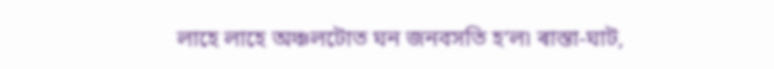লাহে লাহে অঞ্চলটোত ঘন জনবসতি হ’ল৷ ৰাস্তা-ঘাট,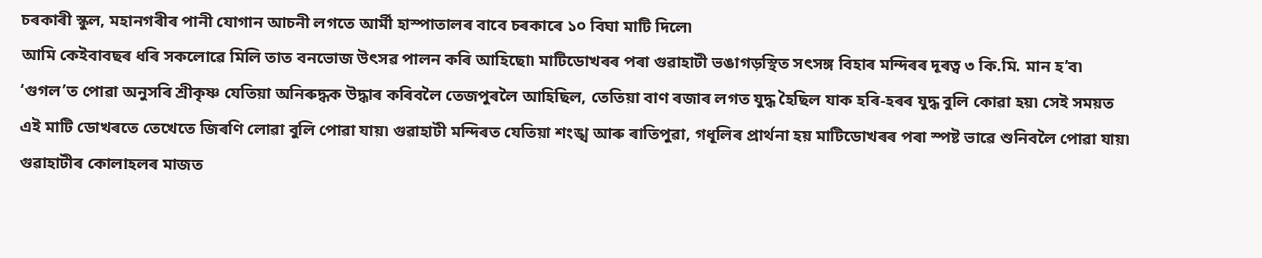চৰকাৰী স্কুল, মহানগৰীৰ পানী যোগান আচনী লগতে আৰ্মী হাস্পাতালৰ বাবে চৰকাৰে ১০ বিঘা মাটি দিলে৷
আমি কেইবাবছৰ ধৰি সকলোৱে মিলি তাত বনভোজ উৎসৱ পালন কৰি আহিছো৷ মাটিডোখৰৰ পৰা গুৱাহাটী ভঙাগড়স্থিত সৎসঙ্গ বিহাৰ মন্দিৰৰ দূৰত্ব ৩ কি.মি. মান হ’ব৷ ‘গুগল’ত পোৱা অনুসৰি শ্ৰীকৃষ্ণ যেতিয়া অনিৰুদ্ধক উদ্ধাৰ কৰিবলৈ তেজপুৰলৈ আহিছিল, তেতিয়া বাণ ৰজাৰ লগত যুদ্ধ হৈছিল যাক হৰি-হৰৰ যুদ্ধ বুলি কোৱা হয়৷ সেই সময়ত এই মাটি ডোখৰতে তেখেতে জিৰণি লোৱা বুলি পোৱা যায়৷ গুৱাহাটী মন্দিৰত যেতিয়া শংঙ্খ আৰু ৰাতিপুৱা, গধূলিৰ প্ৰাৰ্থনা হয় মাটিডোখৰৰ পৰা স্পষ্ট ভাৱে শুনিবলৈ পোৱা যায়৷ গুৱাহাটীৰ কোলাহলৰ মাজত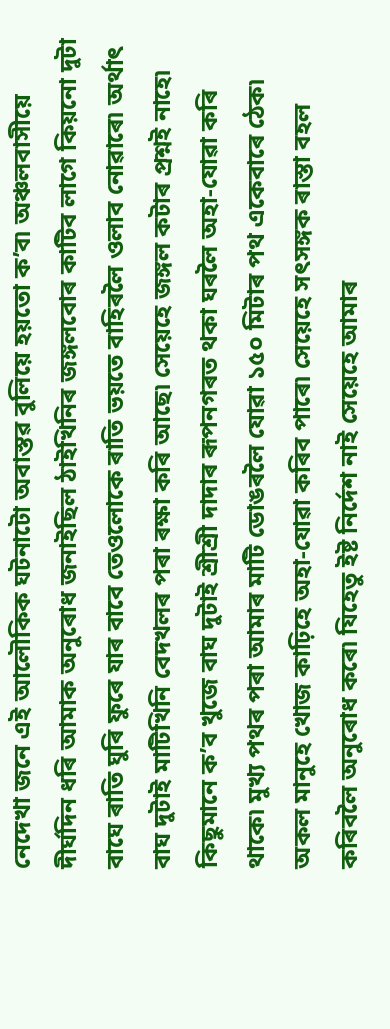নেদেখা জনে এই আলৌকিক ঘটনাটো অবাস্তৱ বুলিয়ে হয়তো ক’ব৷ অঞ্চলবাসীয়ে দীৰ্ঘদিন ধৰি আমাক অনুৰোধ জনাইছিল ঠাইখিনিৰ জঙ্গলবোৰ কাটিব লাগে কিয়নো দুটা বাঘে ৰাতি ঘুৰি ফুৰে যাৰ বাবে তেওলোকে ৰাতি ভয়তে বাহিৰলৈ ওলাব নোৱাৰে৷ অৰ্থাৎ বাঘ দুটাই মাটিখিনি বেদখলৰ পৰা ৰক্ষা কৰি আছে৷ সেয়েহে জঙ্গল কটাৰ প্ৰশ্নই নাহে৷ কিছুমানে ক’ব খুজে বাঘ দুটাই শ্ৰীশ্ৰী দাদাৰ ৰূপনগৰত থকা ঘৰলৈ অহা-যোৱা কৰি থাকে৷ মুখ্য পথৰ পৰা আমাৰ মাটি ডোঙৰলৈ যোৱা ১৫০ মিটাৰ পথ একেবাৰে ঠেক৷ অকল মানুহে খোজ কাঢ়িহে অহা-যোৱা কৰিব পাৰে৷ সেয়েহে সৎসঙ্গক ৰাস্তা বহল কৰিবলৈ অনুৰোধ কৰে৷ যিহেতু ইষ্ট নিৰ্দেশ নাই সেয়েহে আমাৰ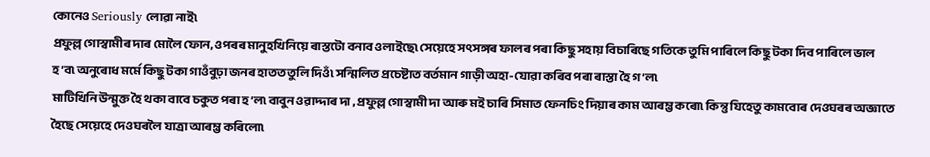কোনেও Seriously লোৱা নাই৷
প্ৰফুল্ল গোস্বামীৰ দাৰ মোলৈ ফোন, ওপৰৰ মানুহখিনিয়ে ৰাস্তটো বনাব ওলাইছে৷ সেয়েহে সৎসঙ্গৰ ফালৰ পৰা কিছু সহায় বিচাৰিছে গতিকে তুমি পাৰিলে কিছু টকা দিব পাৰিলে ভাল হ’ব৷ অনুৰোধ মৰ্মে কিছু টকা গাওঁবুঢ়া জনৰ হাতত তুলি দিওঁ৷ সন্মিলিত প্ৰচেষ্টাত বৰ্তমান গাড়ী অহা-যোৱা কৰিব পৰা ৰাস্তা হৈ গ’ল৷
মাটিখিনি উন্মুক্ত হৈ থকা বাবে চকুত পৰা হ’ল৷ বাবুন ওৱাদ্দাৰ দা , প্ৰফুল্ল গোস্বামী দা আৰু মই চাৰি সিমাত ফেনচিং দিয়াৰ কাম আৰম্ভ কৰো৷ কিন্তু যিহেতু কামবোৰ দেওঘৰৰ অজ্ঞাতে হৈছে সেয়েহে দেওঘৰলৈ যাত্ৰা আৰম্ভ কৰিলো৷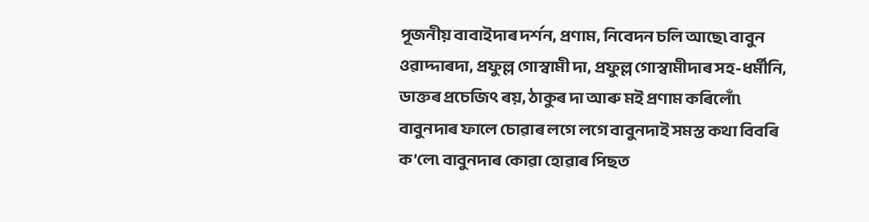পূজনীয় বাবাইদাৰ দৰ্শন, প্ৰণাম, নিবেদন চলি আছে৷ বাবুন ওৱাদ্দাৰদা, প্ৰফুল্ল গোস্বামী দা, প্ৰফুল্ল গোস্বামীদাৰ সহ-ধৰ্মীনি, ডাক্তৰ প্ৰচেজিৎ ৰয়, ঠাকুৰ দা আৰু মই প্ৰণাম কৰিলোঁ৷ বাবুনদাৰ ফালে চোৱাৰ লগে লগে বাবুনদাই সমস্ত কথা বিবৰি ক’লে৷ বাবুনদাৰ কোৱা হোৱাৰ পিছত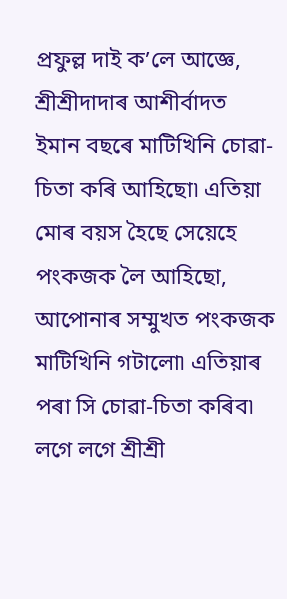প্ৰফুল্ল দাই ক’লে আজ্ঞে, শ্ৰীশ্ৰীদাদাৰ আশীৰ্বাদত ইমান বছৰে মাটিখিনি চোৱা-চিতা কৰি আহিছো৷ এতিয়া মোৰ বয়স হৈছে সেয়েহে পংকজক লৈ আহিছো, আপোনাৰ সম্মুখত পংকজক মাটিখিনি গটালো৷ এতিয়াৰ পৰা সি চোৱা-চিতা কৰিব৷ লগে লগে শ্ৰীশ্ৰী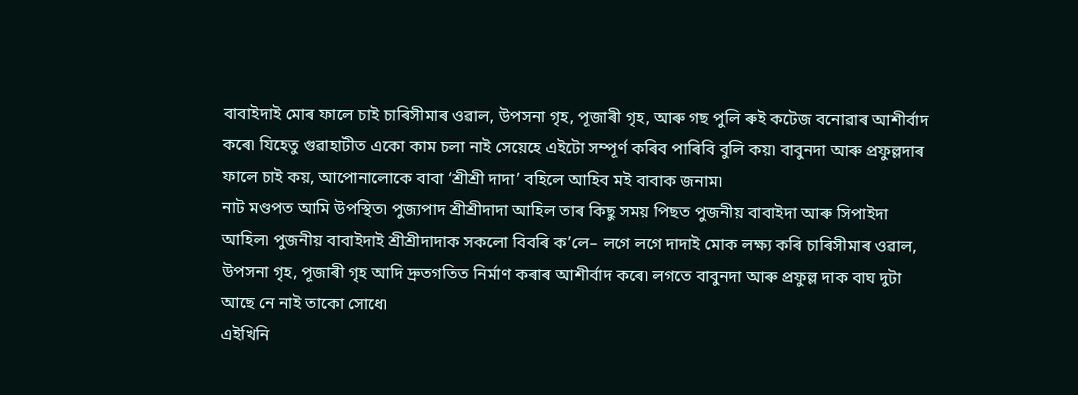বাবাইদাই মোৰ ফালে চাই চাৰিসীমাৰ ওৱাল, উপসনা গৃহ, পূজাৰী গৃহ, আৰু গছ পুলি ৰুই কটেজ বনোৱাৰ আশীৰ্বাদ কৰে৷ যিহেতু গুৱাহাটীত একো কাম চলা নাই সেয়েহে এইটো সম্পূৰ্ণ কৰিব পাৰিবি বুলি কয়৷ বাবুনদা আৰু প্ৰফুল্লদাৰ ফালে চাই কয়, আপোনালোকে বাবা ‘শ্ৰীশ্ৰী দাদা’ বহিলে আহিব মই বাবাক জনাম৷
নাট মণ্ডপত আমি উপস্থিত৷ পুজ্যপাদ শ্ৰীশ্ৰীদাদা আহিল তাৰ কিছু সময় পিছত পুজনীয় বাবাইদা আৰু সিপাইদা আহিল৷ পুজনীয় বাবাইদাই শ্ৰীশ্ৰীদাদাক সকলো বিবৰি ক’লে– লগে লগে দাদাই মোক লক্ষ্য কৰি চাৰিসীমাৰ ওৱাল, উপসনা গৃহ, পূজাৰী গৃহ আদি দ্ৰুতগতিত নিৰ্মাণ কৰাৰ আশীৰ্বাদ কৰে৷ লগতে বাবুনদা আৰু প্ৰফুল্ল দাক বাঘ দুটা আছে নে নাই তাকো সোধে৷
এইখিনি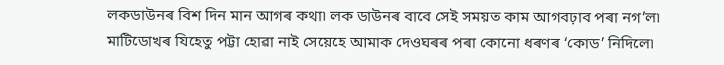লকডাউনৰ বিশ দিন মান আগৰ কথা৷ লক ডাউনৰ বাবে সেই সময়ত কাম আগবঢ়াব পৰা নগ’ল৷ মাটিডোখৰ যিহেতু পট্টা হোৱা নাই সেয়েহে আমাক দেওঘৰৰ পৰা কোনো ধৰণৰ ‘কোড’ নিদিলে৷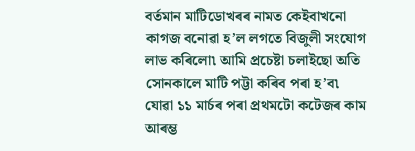বৰ্তমান মাটিডোখৰৰ নামত কেইবাখনো কাগজ বনোৱা হ’ল লগতে বিজুলী সংযোগ লাভ কৰিলো৷ আমি প্ৰচেষ্টা চলাইছো অতি সোনকালে মাটি পট্টা কৰিব পৰা হ’ব৷
যোৱা ১১ মাৰ্চৰ পৰা প্ৰথমটো কটেজৰ কাম আৰম্ভ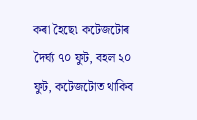কৰা হৈছে৷ কটেজটোৰ দৈৰ্ঘ্য ৭০ ফুট, বহল ২০ ফুট, কটেজটোত থাকিব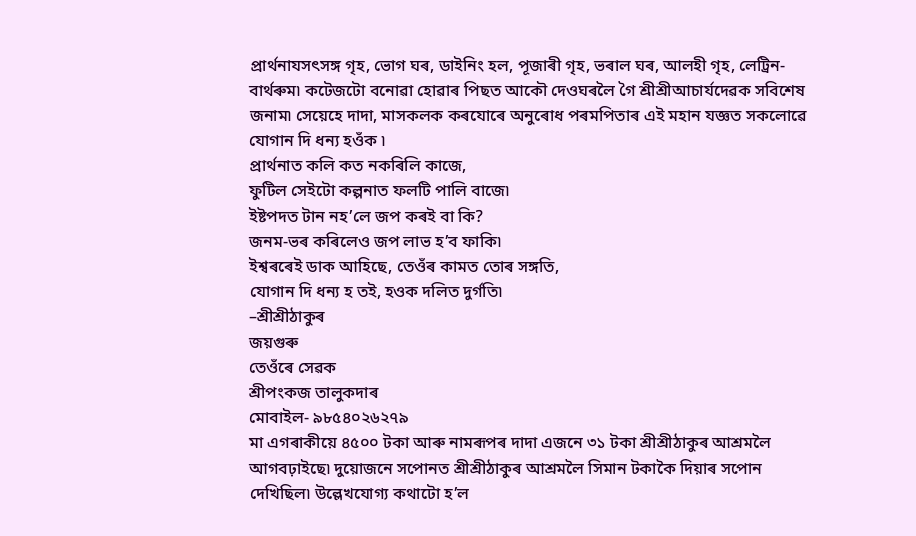প্ৰাৰ্থনাযসৎসঙ্গ গৃহ, ভোগ ঘৰ, ডাইনিং হল, পূজাৰী গৃহ, ভৰাল ঘৰ, আলহী গৃহ, লেট্ৰিন- বাৰ্থৰুম৷ কটেজটো বনোৱা হোৱাৰ পিছত আকৌ দেওঘৰলৈ গৈ শ্ৰীশ্ৰীআচাৰ্যদেৱক সবিশেষ জনাম৷ সেয়েহে দাদা, মাসকলক কৰযোৰে অনুৰোধ পৰমপিতাৰ এই মহান যজ্ঞত সকলোৱে যোগান দি ধন্য হওঁক ৷
প্ৰাৰ্থনাত কলি কত নকৰিলি কাজে,
ফুটিল সেইটো কল্পনাত ফলটি পালি বাজে৷
ইষ্টপদত টান নহ’লে জপ কৰই বা কি?
জনম-ভৰ কৰিলেও জপ লাভ হ’ব ফাকি৷
ইশ্বৰৰেই ডাক আহিছে, তেওঁৰ কামত তোৰ সঙ্গতি,
যোগান দি ধন্য হ তই, হওক দলিত দুৰ্গতি৷
–শ্ৰীশ্ৰীঠাকুৰ
জয়গুৰু
তেওঁৰে সেৱক
শ্ৰীপংকজ তালুকদাৰ
মোবাইল- ৯৮৫৪০২৬২৭৯
মা এগৰাকীয়ে ৪৫০০ টকা আৰু নামৰূপৰ দাদা এজনে ৩১ টকা শ্ৰীশ্ৰীঠাকুৰ আশ্ৰমলৈ আগবঢ়াইছে৷ দুয়োজনে সপোনত শ্ৰীশ্ৰীঠাকুৰ আশ্ৰমলৈ সিমান টকাকৈ দিয়াৰ সপোন দেখিছিল৷ উল্লেখযোগ্য কথাটো হ’ল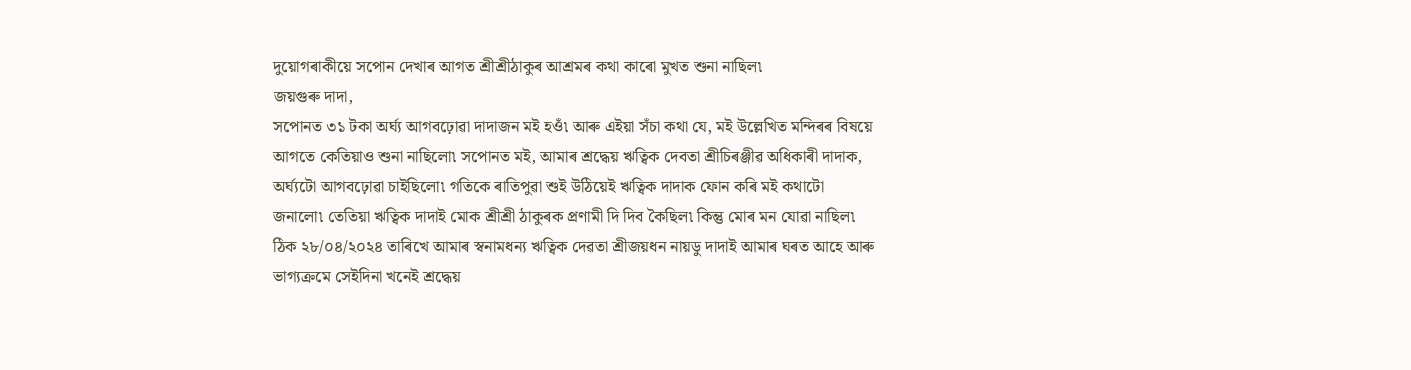দুয়োগৰাকীয়ে সপোন দেখাৰ আগত শ্ৰীশ্ৰীঠাকুৰ আশ্ৰমৰ কথা কাৰো মুখত শুনা নাছিল৷
জয়গুৰু দাদা,
সপোনত ৩১ টকা অৰ্ঘ্য আগবঢ়োৱা দাদাজন মই হওঁ৷ আৰু এইয়া সঁচা কথা যে, মই উল্লেখিত মন্দিৰৰ বিষয়ে আগতে কেতিয়াও শুনা নাছিলো৷ সপোনত মই, আমাৰ শ্ৰদ্ধেয় ঋত্বিক দেবতা শ্ৰীচিৰঞ্জীৱ অধিকাৰী দাদাক, অৰ্ঘ্যটো আগবঢ়োৱা চাইছিলো৷ গতিকে ৰাতিপুৱা শুই উঠিয়েই ঋত্বিক দাদাক ফোন কৰি মই কথাটো জনালো৷ তেতিয়া ঋত্বিক দাদাই মোক শ্ৰীশ্ৰী ঠাকুৰক প্ৰণামী দি দিব কৈছিল৷ কিন্তু মোৰ মন যোৱা নাছিল৷ ঠিক ২৮/০৪/২০২৪ তাৰিখে আমাৰ স্বনামধন্য ঋত্বিক দেৱতা শ্ৰীজয়ধন নায়ডু দাদাই আমাৰ ঘৰত আহে আৰু ভাগ্যক্ৰমে সেইদিনা খনেই শ্ৰদ্ধেয়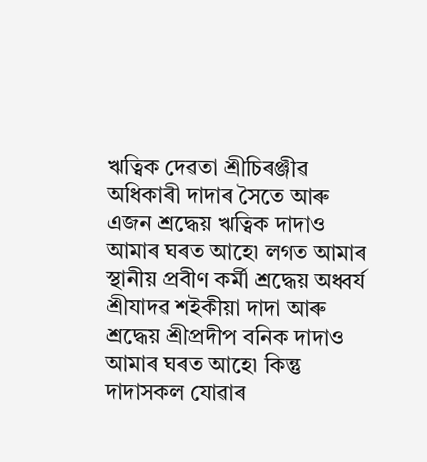ঋত্বিক দেৱতা শ্ৰীচিৰঞ্জীৱ অধিকাৰী দাদাৰ সৈতে আৰু এজন শ্ৰদ্ধেয় ঋত্বিক দাদাও আমাৰ ঘৰত আহে৷ লগত আমাৰ স্থানীয় প্ৰবীণ কৰ্মী শ্ৰদ্ধেয় অধ্বৰ্য শ্ৰীযাদৱ শইকীয়া দাদা আৰু শ্ৰদ্ধেয় শ্ৰীপ্ৰদীপ বনিক দাদাও আমাৰ ঘৰত আহে৷ কিন্তু দাদাসকল যোৱাৰ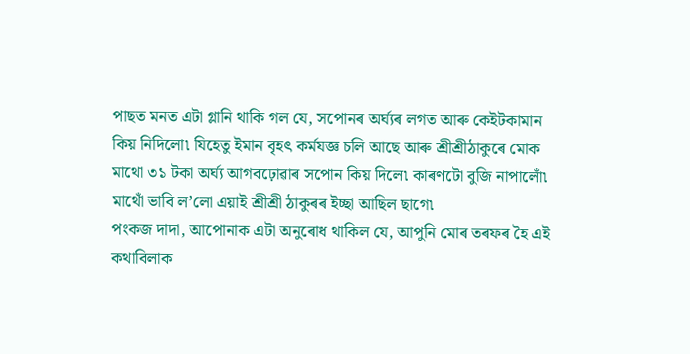পাছত মনত এটা গ্লানি থাকি গল যে, সপোনৰ অৰ্ঘ্যৰ লগত আৰু কেইটকামান কিয় নিদিলো৷ যিহেতু ইমান বৃহৎ কৰ্মযজ্ঞ চলি আছে আৰু শ্ৰীশ্ৰীঠাকুৰে মোক মাথো ৩১ টকা অৰ্ঘ্য আগবঢ়োৱাৰ সপোন কিয় দিলে৷ কাৰণটো বুজি নাপালোঁ৷ মাথোঁ ভাবি ল’লো এয়াই শ্ৰীশ্ৰী ঠাকুৰৰ ইচ্ছা আছিল ছাগে৷
পংকজ দাদা, আপোনাক এটা অনুৰোধ থাকিল যে, আপুনি মোৰ তৰফৰ হৈ এই কথাবিলাক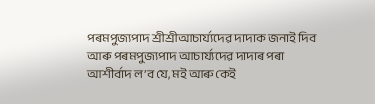পৰমপুজ্যপাদ শ্ৰীশ্ৰীআচাৰ্য্যদেৱ দাদাক জনাই দিব আৰু পৰমপুজ্যপাদ আচাৰ্য্যদেৱ দাদাৰ পৰা আশীৰ্বাদ ল’ব যে, মই আৰু কেই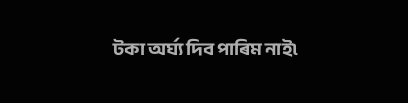টকা অৰ্ঘ্য দিব পাৰিম নাই৷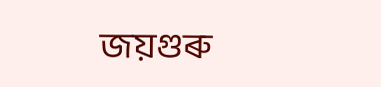জয়গুৰু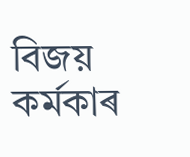বিজয় কৰ্মকাৰ